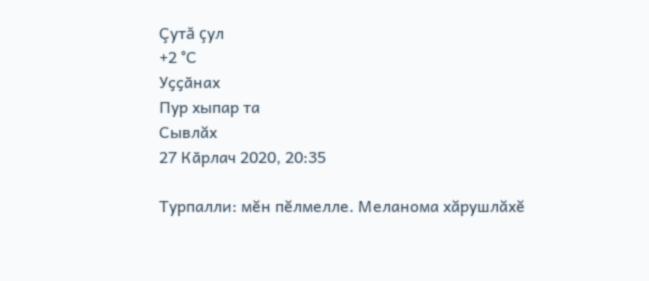Çутă çул
+2 °С
Уҫҫӑнах
Пур хыпар та
Сывлăх
27 Кӑрлач 2020, 20:35

Турпалли: мĕн пĕлмелле. Меланома хăрушлăхĕ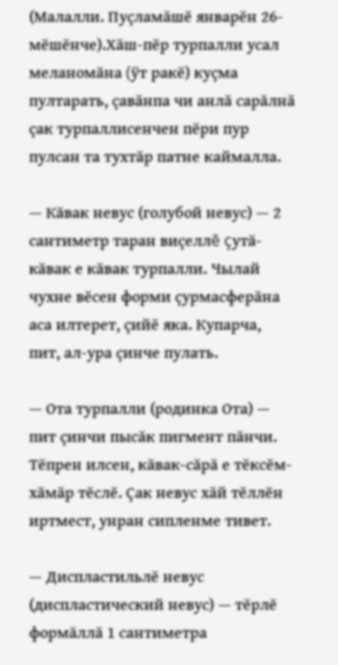(Малалли. Пуçламăшĕ январĕн 26-мĕшĕнче).Хăш-пĕр турпалли усал меланомăна (ÿт ракĕ) куçма пултарать, çавăнпа чи анлă сарăлнă çак турпаллисенчен пĕри пур пулсан та тухтăр патне каймалла.

— Кăвак невус (голубой невус) — 2 сантиметр таран виçеллĕ çутă-кăвак е кăвак турпалли. Чылай чухне вĕсен форми çурмасферăна аса илтерет, çийĕ яка. Купарча, пит, ал-ура çинче пулать.

— Ота турпалли (родинка Ота) — пит çинчи пысăк пигмент пăнчи. Тĕпрен илсен, кăвак-сăрă е тĕксĕм-хăмăр тĕслĕ. Çак невус хăй тĕллĕн иртмест, унран сипленме тивет.

— Диспластильлĕ невус (диспластический невус) — тĕрлĕ формăллă 1 сантиметра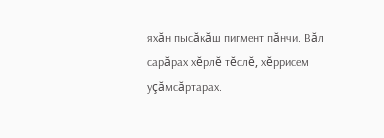яхăн пысăкăш пигмент пăнчи. Вăл сарăрах хĕрлĕ тĕслĕ, хĕррисем уçăмсăртарах.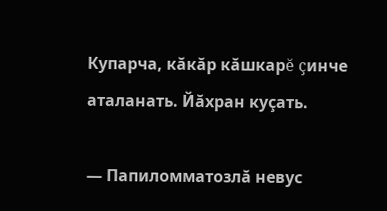Купарча, кăкăр кăшкарĕ çинче аталанать. Йăхран куçать.

— Папиломматозлă невус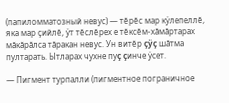(папиломматозный невус) — тĕрĕс мар кÿлепеллĕ, яка мар çийлĕ, ÿт тĕслĕрех е тĕксĕм-хăмăртарах мăкăрăлса тăракан невус. Ун витĕр çÿç шăтма пултарать. Ытларах чухне пуç çинче ÿсет.

— Пигмент турпалли (пигментное пограничное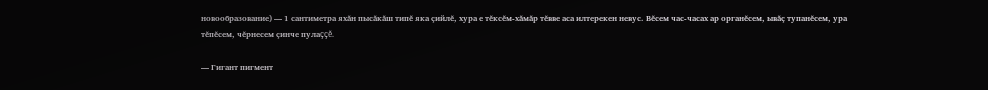новообразование) — 1 сантиметра яхăн пысăкăш типĕ яка çийлĕ, хура е тĕксĕм-хăмăр тĕвве аса илтерекен невус. Вĕсем час-часах ар органĕсем, ывăç тупанĕсем, ура тĕпĕсем, чĕрнесем çинче пулаççĕ.

— Гигант пигмент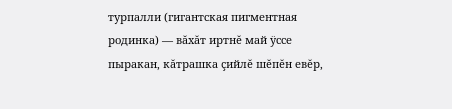турпалли (гигантская пигментная родинка) — вăхăт иртнĕ май ÿссе пыракан, кăтрашка çийлĕ шĕпĕн евĕр,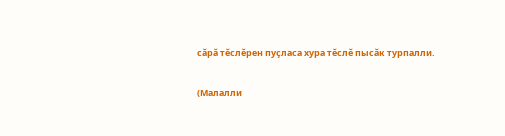сăрă тĕслĕрен пуçласа хура тĕслĕ пысăк турпалли.

(Малалли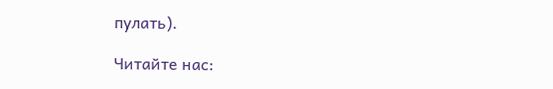пулать).

Читайте нас: